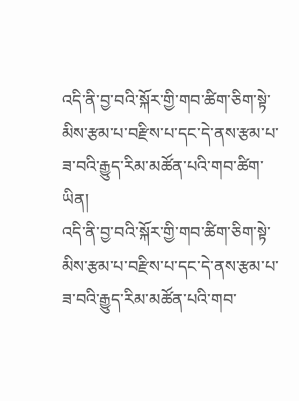འདི་ནི་བྱ་བའི་སྐོར་གྱི་གབ་ཚིག་ཅིག་སྟེ་མིས་རྩམ་པ་བརྫིས་པ་དང་དེ་ནས་རྩམ་པ་ཟ་བའི་རྒྱུད་རིམ་མཚོན་པའི་གབ་ཚིག་ཡིན།
འདི་ནི་བྱ་བའི་སྐོར་གྱི་གབ་ཚིག་ཅིག་སྟེ་མིས་རྩམ་པ་བརྫིས་པ་དང་དེ་ནས་རྩམ་པ་ཟ་བའི་རྒྱུད་རིམ་མཚོན་པའི་གབ་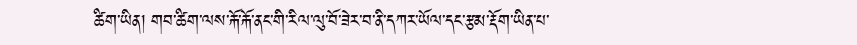ཚིག་ཡིན། གབ་ཚིག་ལས་རྐོ་རྐོ་ནང་གི་རིལ་ལུ་བོ་ཟེར་བ་ནི་དཀར་ཡོལ་དང་རྩམ་རྡོག་ཡིན་པ་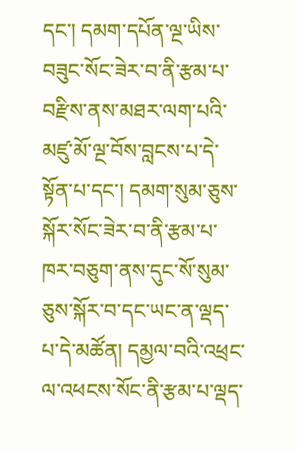དང་། དམག་དཔོན་ལྔ་ཡིས་བཟུང་སོང་ཟེར་བ་ནི་རྩམ་པ་བརྫིས་ནས་མཐར་ལག་པའི་མཛུ་མོ་ལྔ་བོས་བླངས་པ་དེ་སྟོན་པ་དང་། དམག་སུམ་ཅུས་སྐོར་སོང་ཟེར་བ་ནི་རྩམ་པ་ཁར་བཅུག་ནས་དུང་སོ་སུམ་ཅུས་སྐོར་བ་དང་ཡང་ན་ལྡད་པ་དེ་མཚོན། དམྱལ་བའི་འཕྲང་ལ་འཕངས་སོང་ནི་རྩམ་པ་ལྡད་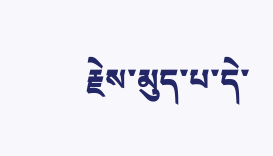རྗེས་མུད་པ་དེ་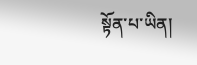སྟོན་པ་ཡིན།